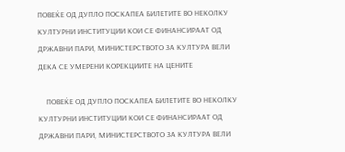ПОВЕЌЕ ОД ДУПЛО ПОСКАПЕА БИЛЕТИТЕ ВО НЕКОЛКУ КУЛТУРНИ ИНСТИТУЦИИ КОИ СЕ ФИНАНСИРААТ ОД ДРЖАВНИ ПАРИ, МИНИСТЕРСТВОТО ЗА КУЛТУРА ВЕЛИ ДЕКА СЕ УМЕРЕНИ КОРЕКЦИИТЕ НА ЦЕНИТЕ

    ПОВЕЌЕ ОД ДУПЛО ПОСКАПЕА БИЛЕТИТЕ ВО НЕКОЛКУ КУЛТУРНИ ИНСТИТУЦИИ КОИ СЕ ФИНАНСИРААТ ОД ДРЖАВНИ ПАРИ, МИНИСТЕРСТВОТО ЗА КУЛТУРА ВЕЛИ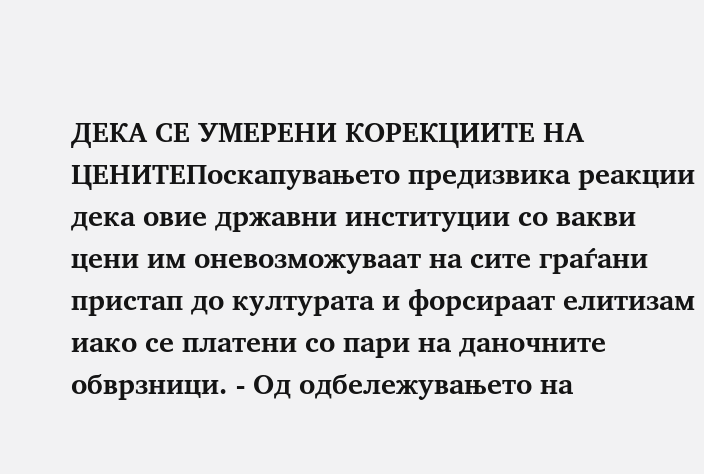ДЕКА СЕ УМЕРЕНИ КОРЕКЦИИТЕ НА ЦЕНИТЕПоскапувањето предизвика реакции дека овие државни институции со вакви цени им оневозможуваат на сите граѓани пристап до културата и форсираат елитизам иако се платени со пари на даночните обврзници. - Од одбележувањето на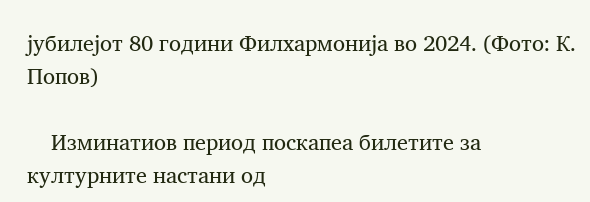јубилејот 80 години Филхармонија во 2024. (Фото: К. Попов)

    Изминатиов период поскапеа билетите за културните настани од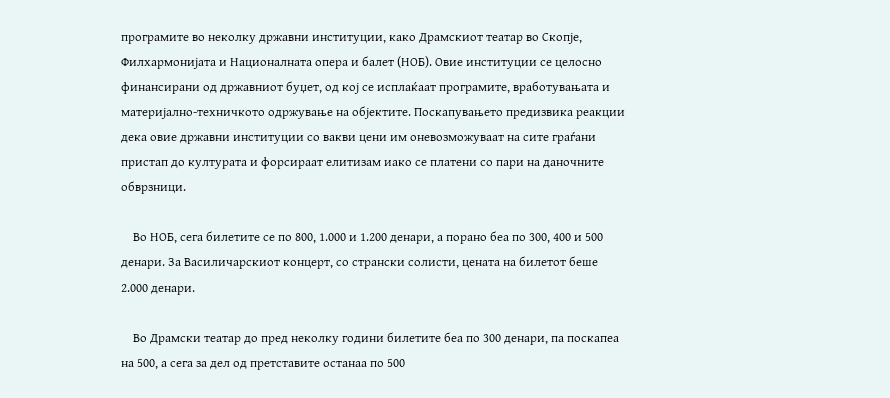програмите во неколку државни институции, како Драмскиот театар во Скопје, Филхармонијата и Националната опера и балет (НОБ). Овие институции се целосно финансирани од државниот буџет, од кој се исплаќаат програмите, вработувањата и материјално-техничкото одржување на објектите. Поскапувањето предизвика реакции дека овие државни институции со вакви цени им оневозможуваат на сите граѓани пристап до културата и форсираат елитизам иако се платени со пари на даночните обврзници.

    Во НОБ, сега билетите се по 800, 1.000 и 1.200 денари, а порано беа по 300, 400 и 500 денари. За Василичарскиот концерт, со странски солисти, цената на билетот беше 2.000 денари.

    Во Драмски театар до пред неколку години билетите беа по 300 денари, па поскапеа на 500, а сега за дел од претставите останаа по 500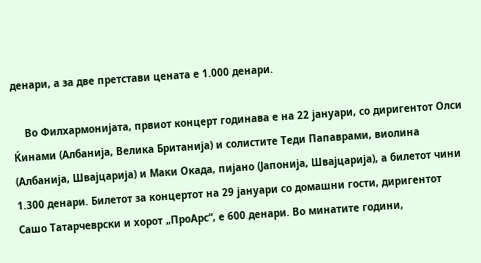денари, а за две претстави цената е 1.000 денари.

    Во Филхармонијата, првиот концерт годинава е на 22 јануари, со диригентот Олси Ќинами (Албанија, Велика Британија) и солистите Теди Папаврами, виолина (Албанија, Швајцарија) и Маки Окада, пијано (Јапонија, Швајцарија), а билетот чини 1.300 денари. Билетот за концертот на 29 јануари со домашни гости, диригентот Сашо Татарчеврски и хорот „ПроАрс“, е 600 денари. Во минатите години,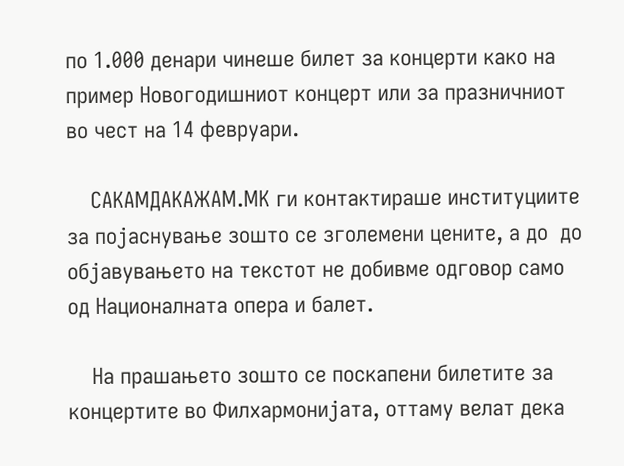по 1.000 денари чинеше билет за концерти како на пример Новогодишниот концерт или за празничниот во чест на 14 февруари.

    САКАМДАКАЖАМ.МК ги контактираше институциите за појаснување зошто се зголемени цените, а до  до објавувањето на текстот не добивме одговор само од Националната опера и балет.

    На прашањето зошто се поскапени билетите за концертите во Филхармонијата, оттаму велат дека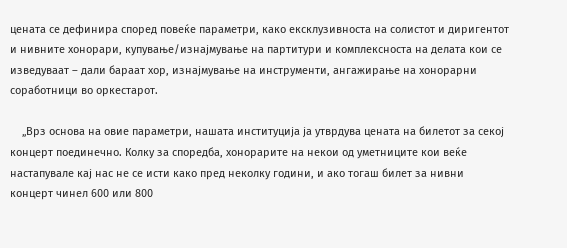цената се дефинира според повеќе параметри, како ексклузивноста на солистот и диригентот и нивните хонорари, купување/изнајмување на партитури и комплексноста на делата кои се изведуваат – дали бараат хор, изнајмување на инструменти, ангажирање на хонорарни соработници во оркестарот.

    „Врз основа на овие параметри, нашата институција ја утврдува цената на билетот за секој концерт поединечно. Колку за споредба, хонорарите на некои од уметниците кои веќе настапувале кај нас не се исти како пред неколку години, и ако тогаш билет за нивни концерт чинел 600 или 800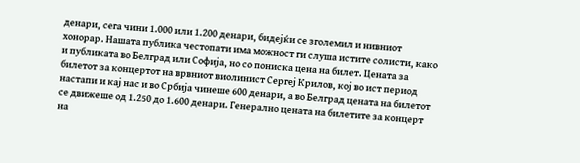денари, сега чини 1.000 или 1.200 денари, бидејќи се зголемил и нивниот хонорар. Нашата публика честопати има можност ги слуша истите солисти, како и публиката во Белград или Софија, но со пониска цена на билет. Цената за билетот за концертот на врвниот виолинист Сергеј Крилов, кој во ист период настапи и кај нас и во Србија чинеше 600 денари, а во Белград цената на билетот се движеше од 1.250 до 1.600 денари. Генерално цената на билетите за концерт на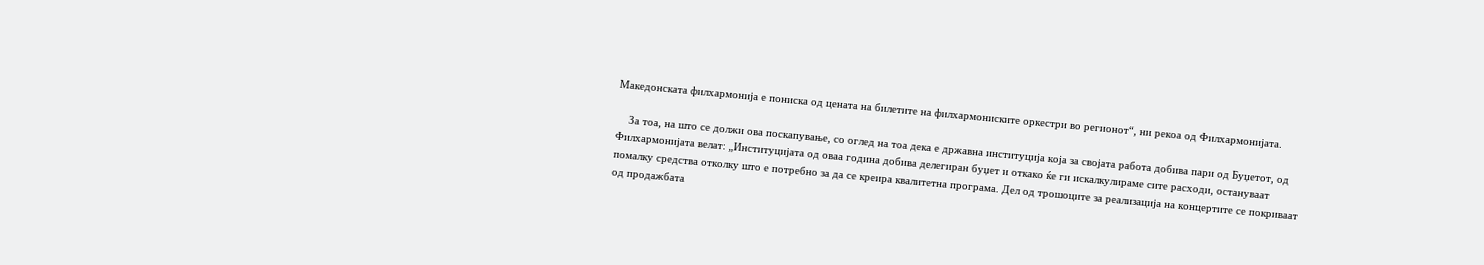Македонската филхармонија е пониска од цената на билетите на филхармониските оркестри во регионот“, ни рекоа од Филхармонијата.

    За тоа, на што се должи ова поскапување, со оглед на тоа дека е државна институција која за својата работа добива пари од Буџетот, од Филхармонијата велат: „Институцијата од оваа година добива делегиран буџет и откако ќе ги искалкулираме сите расходи, остануваат помалку средства отколку што е потребно за да се креира квалитетна програма. Дел од трошоците за реализација на концертите се покриваат од продажбата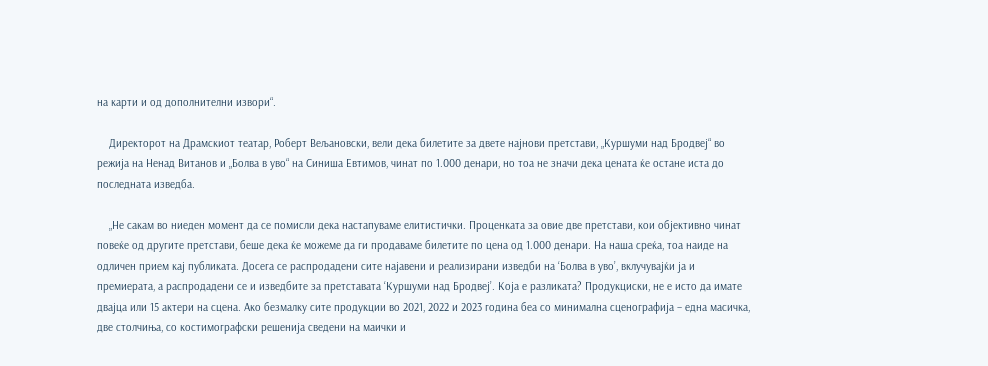на карти и од дополнителни извори“.

    Директорот на Драмскиот театар, Роберт Вељановски, вели дека билетите за двете најнови претстави, „Куршуми над Бродвеј“ во режија на Ненад Витанов и „Болва в уво“ на Синиша Евтимов, чинат по 1.000 денари, но тоа не значи дека цената ќе остане иста до последната изведба.

    „Не сакам во ниеден момент да се помисли дека настапуваме елитистички. Проценката за овие две претстави, кои објективно чинат повеќе од другите претстави, беше дека ќе можеме да ги продаваме билетите по цена од 1.000 денари. На наша среќа, тоа наиде на одличен прием кај публиката. Досега се распродадени сите најавени и реализирани изведби на ‘Болва в уво’, вклучувајќи ја и премиерата, а распродадени се и изведбите за претставата ‘Куршуми над Бродвеј’. Која е разликата? Продукциски, не е исто да имате двајца или 15 актери на сцена. Ако безмалку сите продукции во 2021, 2022 и 2023 година беа со минимална сценографија – една масичка, две столчиња, со костимографски решенија сведени на маички и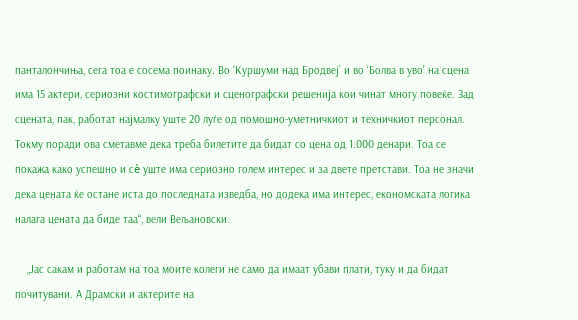панталончиња, сега тоа е сосема поинаку. Во ‘Куршуми над Бродвеј’ и во ‘Болва в уво’ на сцена има 15 актери, сериозни костимографски и сценографски решенија кои чинат многу повеќе. Зад сцената, пак, работат најмалку уште 20 луѓе од помошно-уметничкиот и техничкиот персонал. Токму поради ова сметавме дека треба билетите да бидат со цена од 1.000 денари. Тоа се покажа како успешно и сè уште има сериозно голем интерес и за двете претстави. Тоа не значи дека цената ќе остане иста до последната изведба, но додека има интерес, економската логика налага цената да биде таа“, вели Вељановски.

    „Јас сакам и работам на тоа моите колеги не само да имаат убави плати, туку и да бидат почитувани. А Драмски и актерите на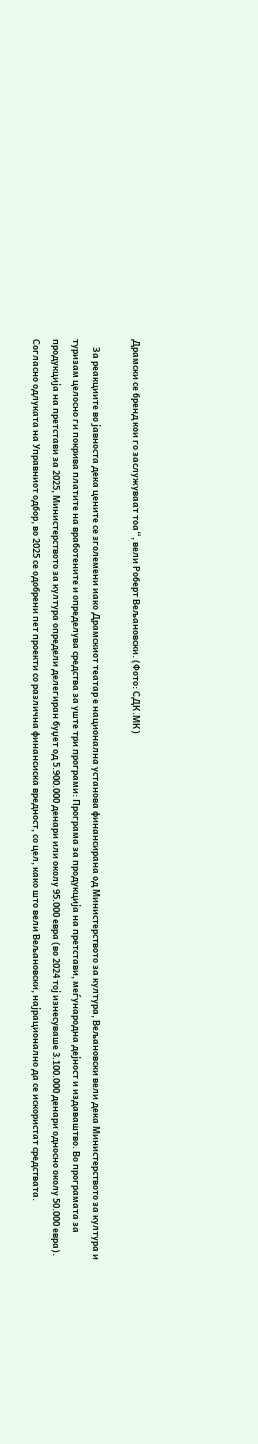Драмски се бренд кои го заслужуваат тоа“, вели Роберт Вељановски. (Фото: СДК.МК)

    За реакциите во јавноста дека цените се зголемени иако Драмскиот театар е национална установа финансирана од Министерството за култура, Вељановски вели дека Министерството за култура и туризам целосно ги покрива платите на вработените и определува средства за уште три програми: Програма за продукција на претстави, меѓународна дејност и издаваштво. Во програмата за продукција на претстави за 2025, Министерството за култура определи делегиран буџет од 5.900.000 денари или околу 95.000 евра (во 2024 тој изнесуваше 3.100.000 денари односно околу 50.000 евра). Согласно одлуката на Управниот одбор, во 2025 се одобрени пет проекти со различна финансиска вредност, со цел, како што вели Вељановски, најрационално да се искористат средствата.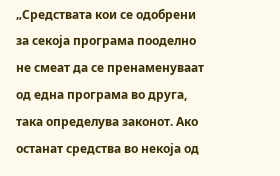„Средствата кои се одобрени за секоја програма пооделно не смеат да се пренаменуваат од една програма во друга, така определува законот. Ако останат средства во некоја од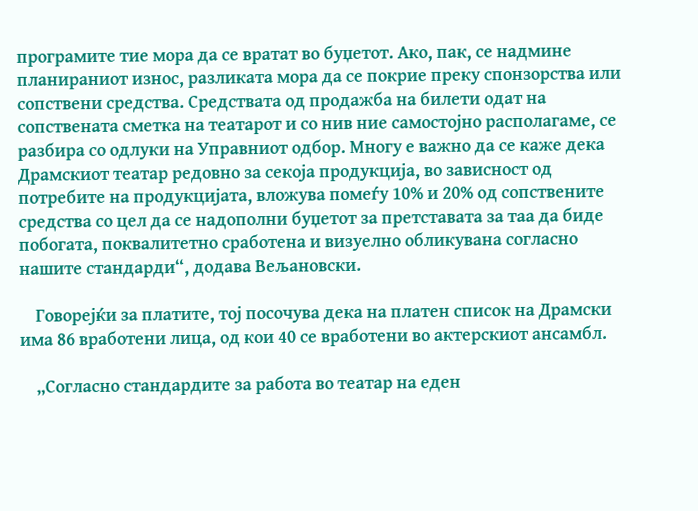програмите тие мора да се вратат во буџетот. Ако, пак, се надмине планираниот износ, разликата мора да се покрие преку спонзорства или сопствени средства. Средствата од продажба на билети одат на сопствената сметка на театарот и со нив ние самостојно располагаме, се разбира со одлуки на Управниот одбор. Многу е важно да се каже дека Драмскиот театар редовно за секоја продукција, во зависност од потребите на продукцијата, вложува помеѓу 10% и 20% од сопствените средства со цел да се надополни буџетот за претставата за таа да биде побогата, поквалитетно сработена и визуелно обликувана согласно нашите стандарди“, додава Вељановски.

    Говорејќи за платите, тој посочува дека на платен список на Драмски има 86 вработени лица, од кои 40 се вработени во актерскиот ансамбл.

    „Согласно стандардите за работа во театар на еден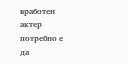вработен актер потребно е да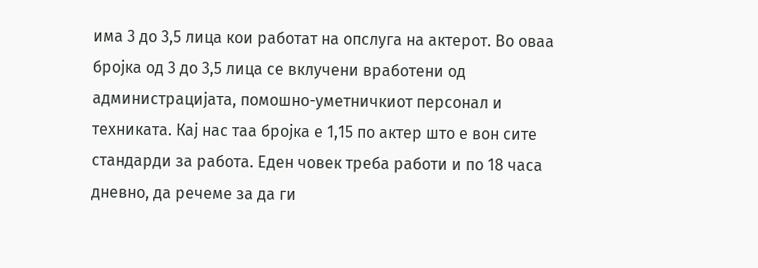има 3 до 3,5 лица кои работат на опслуга на актерот. Во оваа бројка од 3 до 3,5 лица се вклучени вработени од администрацијата, помошно-уметничкиот персонал и техниката. Кај нас таа бројка е 1,15 по актер што е вон сите стандарди за работа. Еден човек треба работи и по 18 часа дневно, да речеме за да ги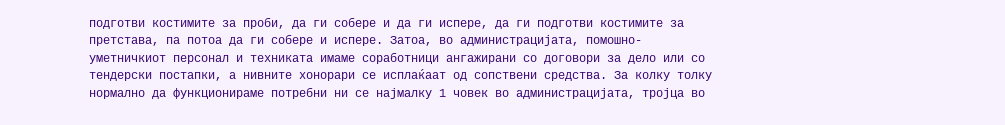подготви костимите за проби, да ги собере и да ги испере, да ги подготви костимите за претстава, па потоа да ги собере и испере. Затоа, во администрацијата, помошно-уметничкиот персонал и техниката имаме соработници ангажирани со договори за дело или со тендерски постапки, а нивните хонорари се исплаќаат од сопствени средства. За колку толку нормално да функционираме потребни ни се најмалку 1 човек во администрацијата, тројца во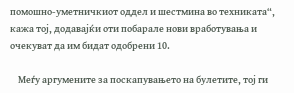помошно-уметничкиот оддел и шестмина во техниката“, кажа тој, додавајќи оти побарале нови вработувања и очекуват да им бидат одобрени 10.

    Меѓу аргумените за поскапувањето на булетите, тој ги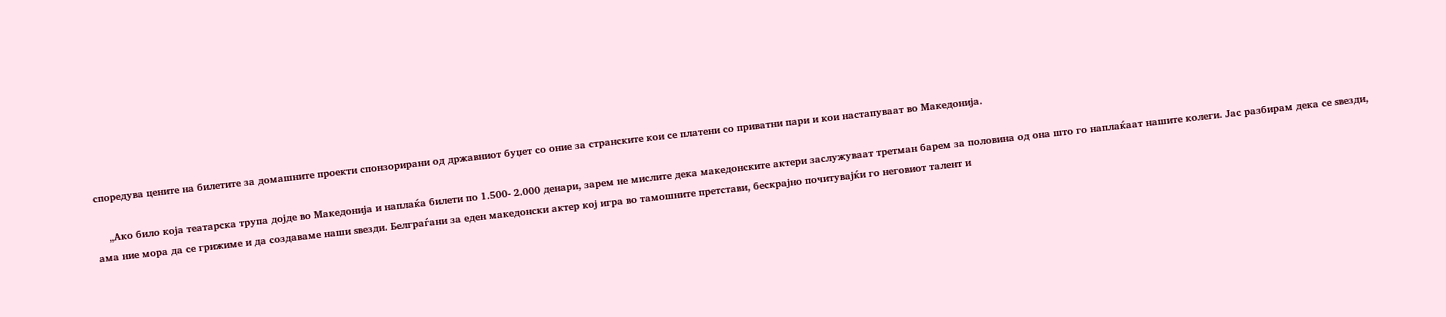споредува цените на билетите за домашните проекти спонзорирани од државниот буџет со оние за странските кои се платени со приватни пари и кои настапуваат во Македонија.

    „Ако било која театарска трупа дојде во Македонија и наплаќа билети по 1.500- 2.000 денари, зарем не мислите дека македонските актери заслужуваат третман барем за половина од она што го наплаќаат нашите колеги. Јас разбирам дека се ѕвезди, ама ние мора да се грижиме и да создаваме наши ѕвезди. Белграѓани за еден македонски актер кој игра во тамошните претстави, бескрајно почитувајќи го неговиот талент и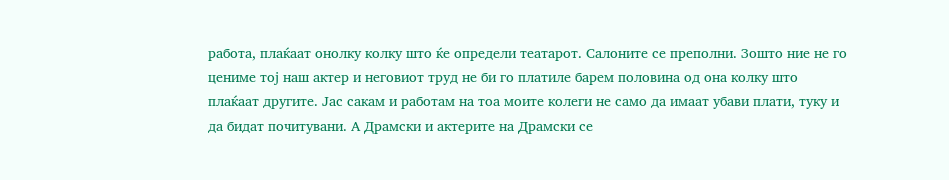работа, плаќаат онолку колку што ќе определи театарот. Салоните се преполни. Зошто ние не го цениме тој наш актер и неговиот труд не би го платиле барем половина од она колку што плаќаат другите. Јас сакам и работам на тоа моите колеги не само да имаат убави плати, туку и да бидат почитувани. А Драмски и актерите на Драмски се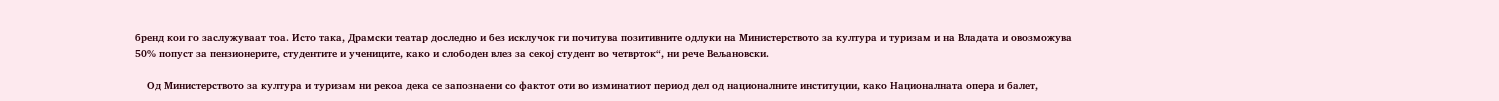бренд кои го заслужуваат тоа. Исто така, Драмски театар доследно и без исклучок ги почитува позитивните одлуки на Министерството за култура и туризам и на Владата и овозможува 50% попуст за пензионерите, студентите и учениците, како и слободен влез за секој студент во четврток“, ни рече Вељановски.

    Од Министерството за култура и туризам ни рекоа дека се запознаени со фактот оти во изминатиот период дел од националните институции, како Националната опера и балет,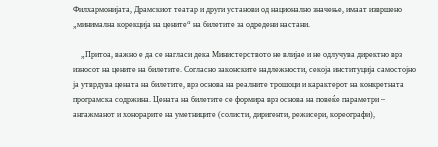Филхармонијата, Драмскиот театар и други установи од национално значење, имаат извршено „минимална корекција на цените“ на билетите за одредени настани.

    „Притоа, важно е да се нагласи дека Министерството не влијае и не одлучува директно врз износот на цените на билетите. Согласно законските надлежности, секоја институција самостојно ја утврдува цената на билетите, врз основа на реалните трошоци и карактерот на конкретната програмска содржина. Цената на билетите се формира врз основа на повеќе параметри – ангажманот и хонорарите на уметниците (солисти, диригенти, режисери, кореографи),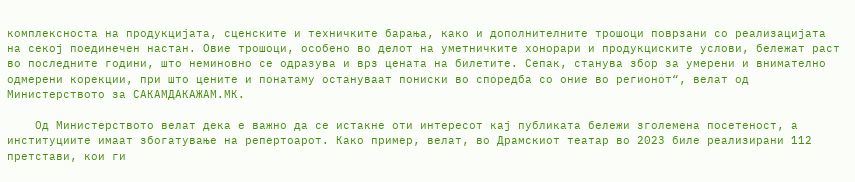комплексноста на продукцијата, сценските и техничките барања, како и дополнителните трошоци поврзани со реализацијата на секој поединечен настан. Овие трошоци, особено во делот на уметничките хонорари и продукциските услови, бележат раст во последните години, што неминовно се одразува и врз цената на билетите. Сепак, станува збор за умерени и внимателно одмерени корекции, при што цените и понатаму остануваат пониски во споредба со оние во регионот“, велат од Министерството за САКАМДАКАЖАМ.МК.

    Од Министерството велат дека е важно да се истакне оти интересот кај публиката бележи зголемена посетеност, а институциите имаат збогатување на репертоарот. Како пример, велат, во Драмскиот театар во 2023 биле реализирани 112 претстави, кои ги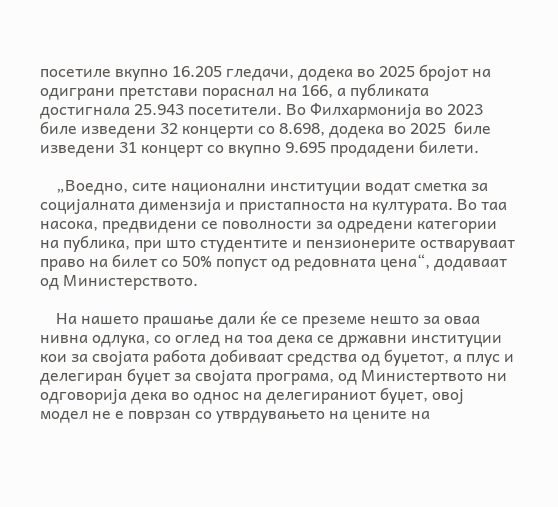посетиле вкупно 16.205 гледачи, додека во 2025 бројот на одиграни претстави пораснал на 166, а публиката достигнала 25.943 посетители. Во Филхармонија во 2023  биле изведени 32 концерти со 8.698, додека во 2025  биле изведени 31 концерт со вкупно 9.695 продадени билети.

    „Воедно, сите национални институции водат сметка за социјалната димензија и пристапноста на културата. Во таа насока, предвидени се поволности за одредени категории на публика, при што студентите и пензионерите остваруваат право на билет со 50% попуст од редовната цена“, додаваат од Министерството.

    На нашето прашање дали ќе се преземе нешто за оваа нивна одлука, со оглед на тоа дека се државни институции кои за својата работа добиваат средства од буџетот, а плус и делегиран буџет за својата програма, од Министертвото ни одговорија дека во однос на делегираниот буџет, овој модел не е поврзан со утврдувањето на цените на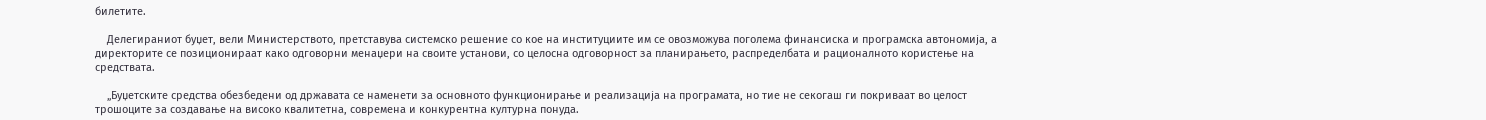билетите.

    Делегираниот буџет, вели Министерството, претставува системско решение со кое на институциите им се овозможува поголема финансиска и програмска автономија, а директорите се позиционираат како одговорни менаџери на своите установи, со целосна одговорност за планирањето, распределбата и рационалното користење на средствата.

    „Буџетските средства обезбедени од државата се наменети за основното функционирање и реализација на програмата, но тие не секогаш ги покриваат во целост трошоците за создавање на високо квалитетна, современа и конкурентна културна понуда.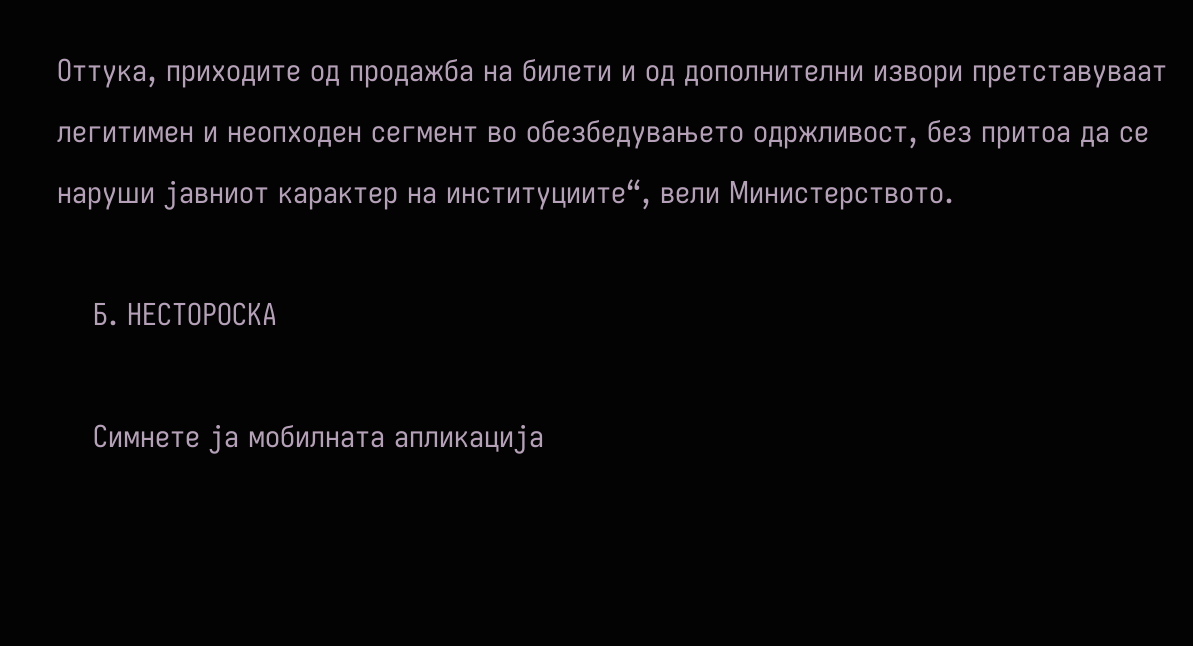Оттука, приходите од продажба на билети и од дополнителни извори претставуваат легитимен и неопходен сегмент во обезбедувањето одржливост, без притоа да се наруши јавниот карактер на институциите“, вели Министерството.

    Б. НЕСТОРОСКА

    Симнете ја мобилната апликација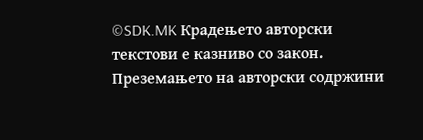©SDK.MK Крадењето авторски текстови е казниво со закон. Преземањето на авторски содржини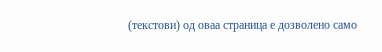(текстови) од оваа страница е дозволено само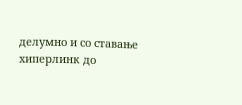делумно и со ставање хиперлинк до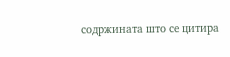содржината што се цитира